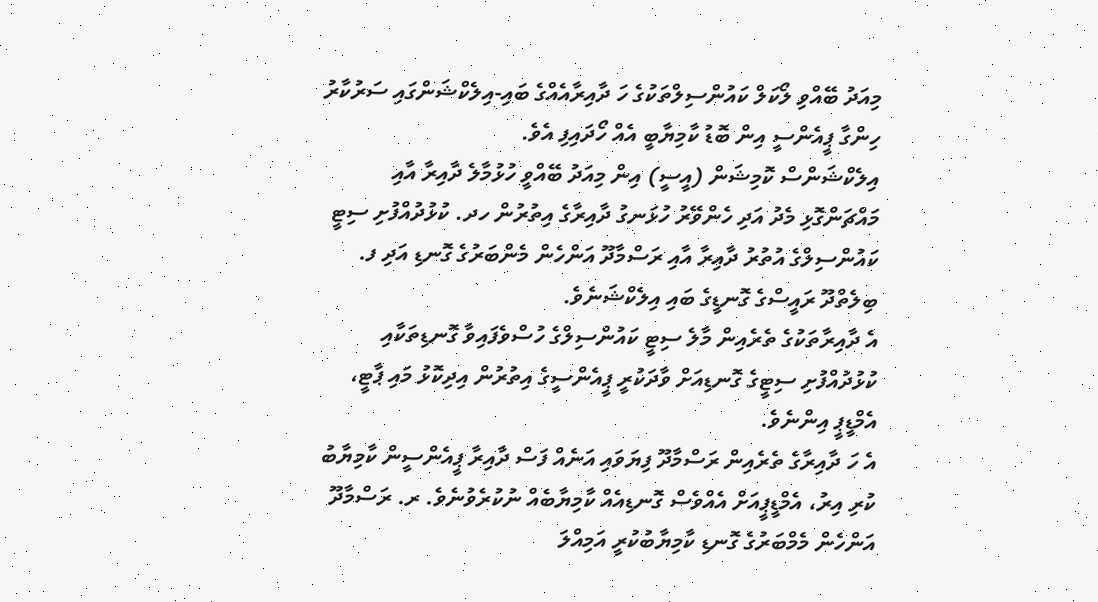މިއަދު ބޭއްވި ލޯކަލް ކައުންސިލްތަކުގެ ހަ ދާއިރާއެއްގެ ބައި-އިލެކްޝަންގައި ސަރުކާރު ހިންގާ ޕީއެންސީ އިން ބޮޑު ކާމިޔާބީ އެއް ހޯދައިފި އެވެ.
އިލެކްޝަންސް ކޮމިޝަން (އީސީ) އިން މިއަދު ބޭއްވީ ހުޅުމާލެ ދާއިރާ އާއި މައްޗަންގޮޅި މެދު އަދި ހެންވޭރު ހުޅަނގު ދާއިރާގެ އިތުރުން ހދ. ކުޅުދުއްފުށި ސިޓީ ކައުންސިލްގެ އުތުރު ދާއިރާ އާއި ރަސްމާދޫ އަންހެން މެންބަރުގެ ގޮނޑި އަދި ފ. ބިލެތްދޫ ރައީސްގެ ގޮނޑީގެ ބައި އިލެކްޝަނެވެ.
އެ ދާއިރާތަކުގެ ތެރެއިން މާލެ ސިޓީ ކައުންސިލްގެ ހުސްވެފައިވާ ގޮނޑިތަކާއި ކުޅުދުއްފުށި ސިޓީގެ ގޮނޑިއަށް ވާދަކުރީ ޕީއެންސީގެ އިތުރުން އިދިކޮޅު މައި ޕާޓީ، އެމްޑީޕީ އިންނެވެ.
އެ ހަ ދާއިރާގެ ތެރެއިން ރަސްމާދޫ ފިޔަވައި އަނެއް ފަސް ދާއިރާ ޕީއެންސީން ކާމިޔާބު ކުރި އިރު، އެމްޑީޕީއަށް އެއްވެސް ގޮނޑިއެއް ކާމިޔާބެއް ނުކުރެވުނެވެ. ރ. ރަސްމާދޫ އަންހެން މެމްބަރުގެ ގޮނޑި ކާމިޔާބުކުރީ އަމިއްލަ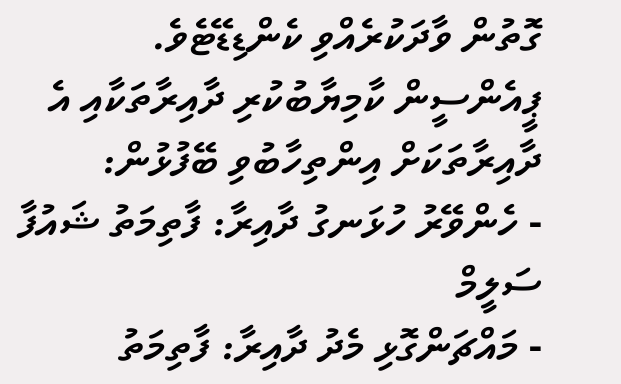ގޮތުން ވާދަކުރެއްވި ކެންޑިޑޭޓެވެ.
ޕީއެންސީން ކާމިޔާބުކުރި ދާއިރާތަކާއި އެ ދާއިރާތަކަށް އިންތިހާބުވި ބޭފުޅުން:
- ހެންވޭރު ހުޅަނގު ދާއިރާ: ފާތިމަތު ޝައުފާ ސަލީމް
- މައްޗަންގޮޅި މެދު ދާއިރާ: ފާތިމަތު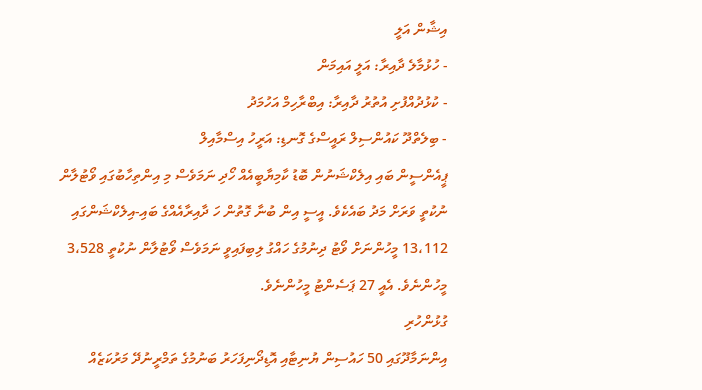އިޝާން އަލީ
- ހުޅުމާލެ ދާއިރާ: އަލީ އައިމަން
- ކުޅުދުއްފުށި އުތުރު ދާއިރާ: އިބްރާހިމް އަހުމަދު
- ބިލެތްދޫ ކައުންސިލް ރައީސްގެ ގޮނޑި: އަރީހު އިސްމާއިލް
ޕީއެންސީން ބައި އިލެކްޝަނުން ބޮޑު ކާމިޔާބީއެއް ހޯދި ނަމަވެސް މި އިންތިހާބުގައި ވޯޓުލާން ނުކުތީ ވަރަށް މަދު ބައެކެވެ. އީސީ އިން ބުނާ ގޮތުން ހަ ދާއިރާއެއްގެ ބައި-އިލެކްޝަންގައި 13،112 މީހުންނަށް ވޯޓު ދިނުމުގެ ހައްގު ލިބިފައިވީ ނަމަވެސް ވޯޓުލާން ނުކުތީ 3،528 މީހުންނެވެ. އެއީ 27 ޕަސެންޓު މީހުންނެވެ.
ގުޅުންހުރި
އިންނަމާދޫގައި 50 ހައުސިން ޔުނިޓާއި އޮޑިދޯނިފަހަރު ބަނުމުގެ ތަމްރީނުދޭ މަރުކަޒެއް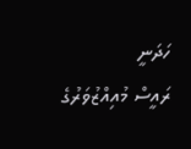ހަދަނީ
ރައީސް މުއިއްޒުވަރުގެ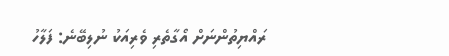ރައްޔިތުންނަށް އޯގާތެރި ވެރިއަކު ނުލިބޭނެ: ފަލާހު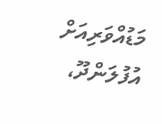މަޑުއްވަރިއަށް އުފުލަންދޫ،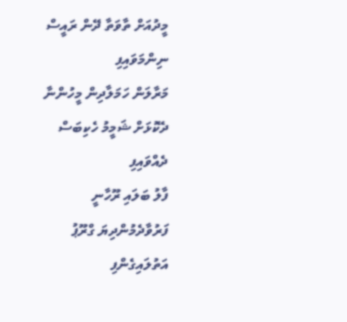މީދުއަށް ތާވަތާ ދޭން ރައީސް ނިންމަވައިފި
މަރާލަން ހަމަލާދިން މީހުންނާ ދެކޮޅަށް ޝަމީމު ހެކިބަސް ދެއްވައިފި
ފާލު ބަލައި ރޫހާނީ ފަރުވާދެމުންދިޔަ ގްރޫޕު އަތުލައިގެންފި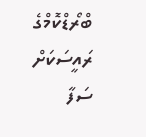ބްރޯޑްކޮމްގެ ރައީސަކަށް ސަފާ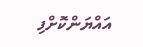އައްޔަންކޮށްފި